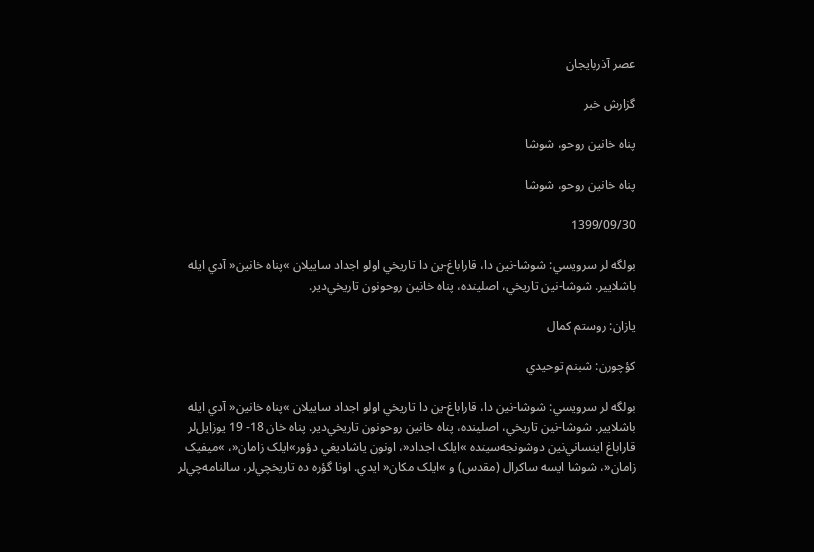عصر آذربایجان

گزارش خبر

پناه خانين روحو، شوشا

پناه خانين روحو، شوشا

1399/09/30

بولگه لر سرويسي: شوشا-نين دا، قاراباغ‌-ين دا تاريخي اولو اجداد ساييلان »پناه خانين« آدي ايله باشلايير. شوشا-نين تاريخي، اصلينده، پناه خانين روحونون تاريخي‌دير.

يازان: روستم کمال

کؤچورن: شبنم توحيدي

بولگه لر سرويسي: شوشا-نين دا، قاراباغ‌-ين دا تاريخي اولو اجداد ساييلان »پناه خانين« آدي ايله باشلايير. شوشا-نين تاريخي، اصلينده، پناه خانين روحونون تاريخي‌دير. پناه خان 18- 19 يوزايل‌لر قاراباغ‌ اينساني‌نين دوشونجه‌سينده »ايلک اجداد«، اونون ياشاديغي دؤور»ايلک زامان«، »ميفيک زامان«، شوشا ايسه ساکرال (مقدس) و »ايلک مکان« ايدي. اونا گؤره ده تاريخچي‌لر، سالنامه‌چي‌لر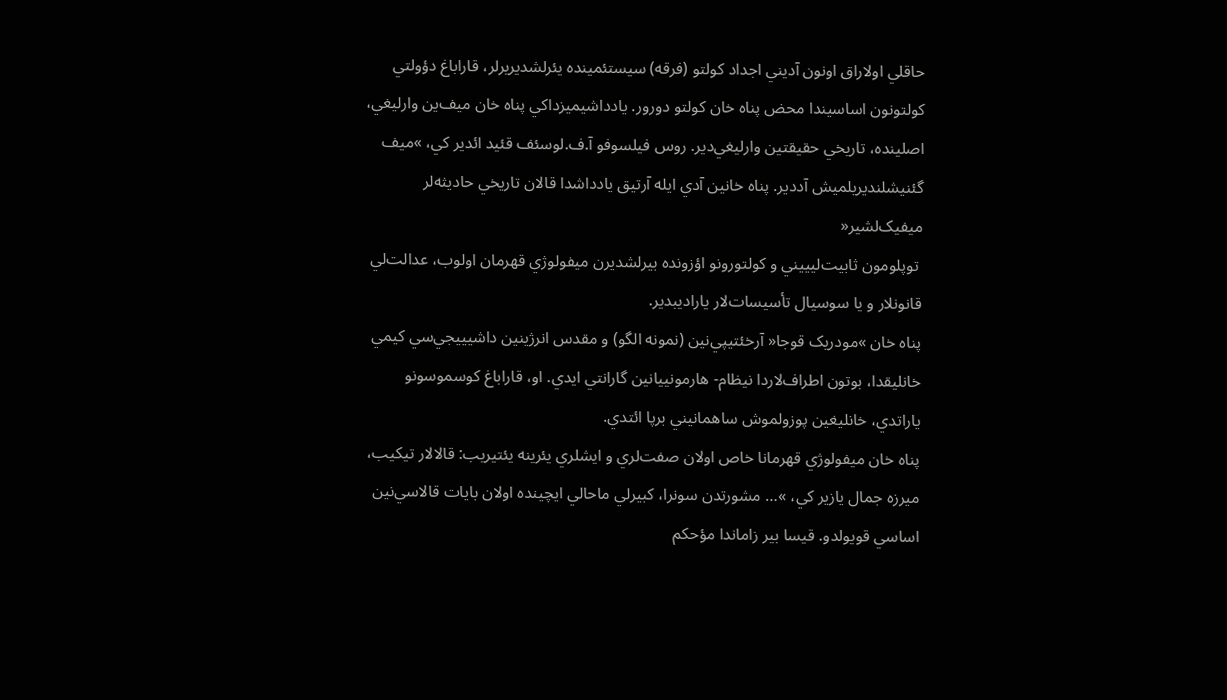حاقلي اولاراق اونون آديني اجداد کولتو (فرقه) سيستئمينده يئرلشديريرلر، قاراباغ‌ دؤولتي کولتونون اساسيندا محض پناه خان کولتو دورور. يادداشيميزداکي پناه خان ميف‌ين وارليغي، اصلينده، تاريخي حقيقتين وارليغي‌دير. روس فيلسوفو آ.ف.لوسئف قئيد ائدير کي، »ميف گئنيشلنديريلميش آددير. پناه خانين آدي ايله آرتيق يادداشدا قالان تاريخي حاديثه‌لر ميفيک‌لشير«
 توپلومون ثابيت‌ليييني و کولتورونو اؤزونده بيرلشديرن ميفولوژي قهرمان اولوب، عدالت‌لي قانونلار و يا سوسيال تأسيسات‌لار ياراديبدير.
پناه خان »مودريک قوجا« آرخئتيپي‌نين (نمونه الگو) و مقدس انرژينين داشيييجي‌سي کيمي خانليقدا، بوتون اطراف‌لاردا نيظام- هارمونييانين گارانتي ايدي. او، قاراباغ‌ کوسموسونو ياراتدي، خانليغين پوزولموش ساهمانيني برپا ائتدي.
پناه خان ميفولوژي قهرمانا خاص اولان صفت‌لري و ايشلري يئرينه يئتيريب: قالالار تيکيب، ميرزه جمال يازير کي، »… مشورتدن سونرا، کبيرلي ماحالي ايچينده اولان بايات قالاسي‌نين اساسي قويولدو. قيسا بير زاماندا مؤحکم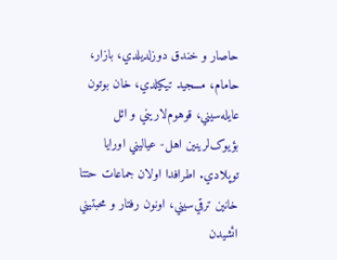حاصار و خندق دوزلديلدي، بازار، حامام، مسجيد تيکيلدي، خان بوتون عايله‌سيني، قوهوم‌لاريني و ائل بؤيوک‌لرينين اهل- عياليني اورايا توپلادي. اطرافدا اولان جماعات حتتا خانين ترقي‌سيني، اونون رفتار و محبتيني ائشيدن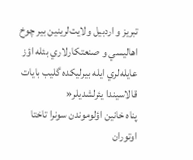تبريز و اردبيل ولايت‌لرينين بير چوخ اهاليسي و صنعتکارلاري بئله اؤز عايله‌لري ايله بيرليکده گليب بايات قالاسيندا يئرلشديلر«
پناه خانين اؤلوموندن سونرا تاختا اوتوران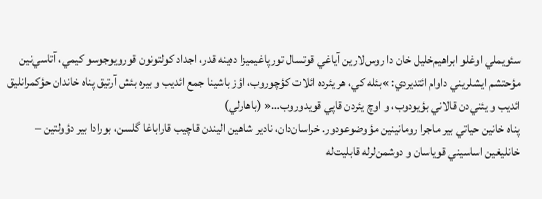سئويملي اوغلو ابراهيم‌خليل خان دا روس‌لارين آياغي قوتسال تورپاغيميزا ده‌ينه قدر، اجداد کولتونون قورويوجوسو کيمي، آتاسي‌نين مؤحتشم ايشلريني داوام ائتديردي: »بئله کي، هر يئرده ائلات کؤچوروب، اؤز باشينا جمع ائديب و بيره بئش آرتيق پناه خاندان حؤکمرانليق ائديب و يئني‌دن قالاني بؤيودوب، و اوچ يئردن قاپي قويدوروب…« (باهارلي)
پناه خانين حياتي بير ماجرا رومانينين مؤوضوعودور. خراسان‌دان، نادير شاهين اليندن قاچيب قاراباغا گلسن، بورادا بير دؤولتين – خانليغين اساسيني قوياسان و دوشمن‌لرله قابليت‌له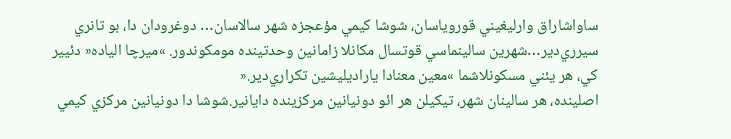ساواشاراق وارليغيني قوروياسان، شوشا کيمي مؤعجزه شهر سالاسان… دوغرودان دا، بو تانري سيرري‌دير…شهرين سالينماسي قوتسال مکانلا زامانين وحدتينده مومکوندور. »ميرچا الياده« دئيير کي، هر يئني مسکونلاشما »معين معنادا ياراديليشين تکراري‌دير.«
اصلينده، هر سالينان شهر، تيکيلن هر ائو دونيانين مرکزينده دايانير.شوشا دا دونيانين مرکزي کيمي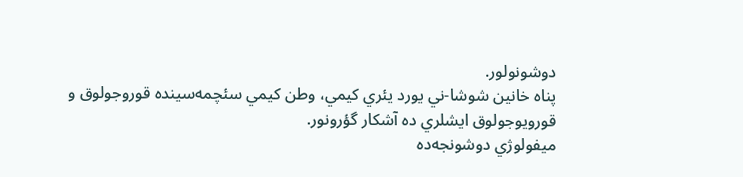دوشونولور.
پناه خانين شوشا-ني يورد يئري کيمي، وطن کيمي سئچمه‌سينده قوروجولوق و قورويوجولوق ايشلري ده آشکار گؤرونور.
ميفولوژي دوشونجه‌ده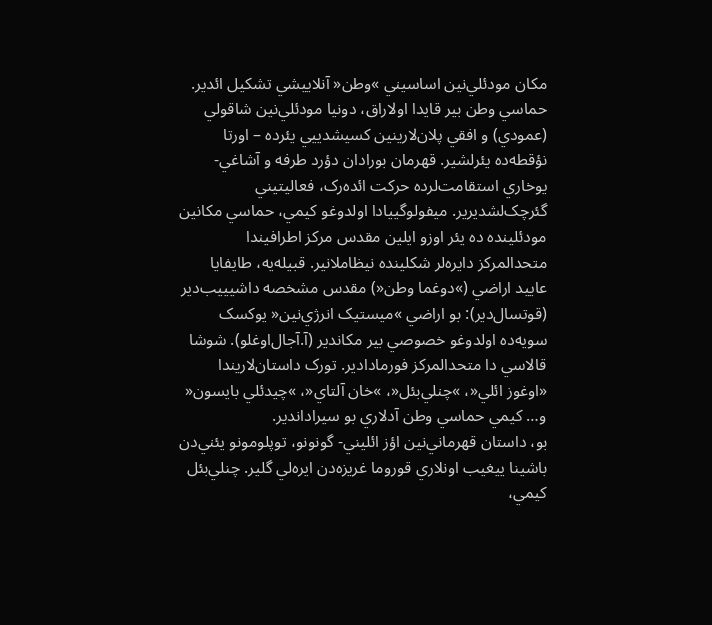مکان مودئلي‌نين اساسيني »وطن« آنلاييشي تشکيل ائدير. حماسي وطن بير قايدا اولاراق، دونيا مودئلي‌نين شاقولي (عمودي) و افقي پلان‌لارينين کسيشدييي يئرده – اورتا نؤقطه‌ده يئرلشير. قهرمان بورادان دؤرد طرفه و آشاغي- يوخاري استقامت‌لرده حرکت ائده‌رک، فعاليتيني گئرچک‌لشديرير. ميفولوگييادا اولدوغو کيمي، حماسي مکانين مودئلينده ده يئر اوزو ايلين مقدس مرکز اطرافيندا متحدالمرکز دايره‌لر شکلينده نيظاملانير. قبيله‌يه، طايفايا عاييد اراضي (»دوغما وطن«) مقدس مشخصه داشيييب‌دير (قوتسال‌دير): بو اراضي »ميستيک انرژي‌نين« يوکسک سويه‌ده اولدوغو خصوصي بير مکاندير (آ.آجال‌اوغلو). شوشا قالاسي دا متحدالمرکز فورمادادير. تورک داستان‌لاريندا «اوغوز ائلي«، »چنلي‌بئل«، »خان آلتاي«، »چيدئلي بايسون« و… کيمي حماسي وطن آدلاري بو سيراداندير.
بو، داستان قهرماني‌نين اؤز ائليني- گونونو، توپلومونو يئني‌دن باشينا ييغيب اونلاري قوروما غريزه‌دن ايره‌لي گلير. چنلي‌بئل کيمي،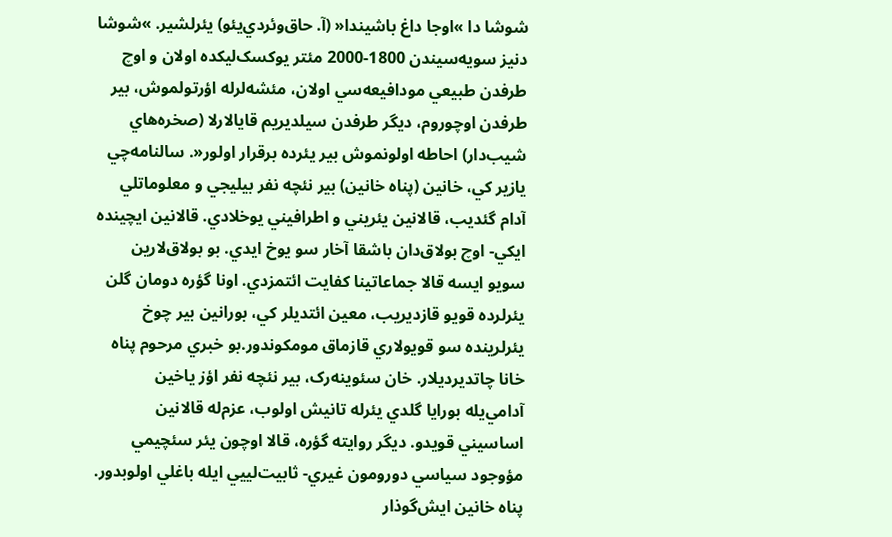شوشا دا »اوجا داغ باشيندا« (آ. حاق‌وئردي‌يئو) يئرلشير. »شوشا دنيز سويه‌سيندن 1800-2000 مئتر يوکسک‌ليکده‌ اولان و اوچ طرفدن طبيعي مودافيعه‌سي اولان، مئشه‌لرله اؤرتولموش، بير طرفدن اوچوروم، ديگر طرفدن سيلديريم قايالارلا (صخره‌هاي شيب‌دار) احاطه اولونموش بير يئرده برقرار اولور«. سالنامه‌چي يازير کي، خانين (پناه خانين) بير نئچه نفر بيليجي و معلوماتلي آدام گئديب، قالانين يئريني و اطرافيني يوخلادي. قالانين ايچينده ايکي- اوچ بولاق‌دان باشقا آخار سو يوخ ايدي. بو بولاق‌لارين سويو ايسه قالا جماعاتينا کفايت ائتمزدي. اونا گؤره دومان گلن يئرلرده قويو قازديريب، معين ائتديلر کي، بورانين بير چوخ يئرلرينده سو قويولاري قازماق مومکوندور.بو خبري مرحوم پناه خانا چاتديرديلار. خان سئوينه‌رک، بير نئچه نفر اؤز ياخين آدامي‌يله بورايا گلدي يئرله تانيش اولوب، عزم‌له قالانين اساسيني قويدو. ديگر روايته گؤره، قالا اوچون يئر سئچيمي مؤوجود سياسي دورومون غيري- ثابيت‌لييي ايله باغلي اولوبدور. پناه خانين ايش‌گوذار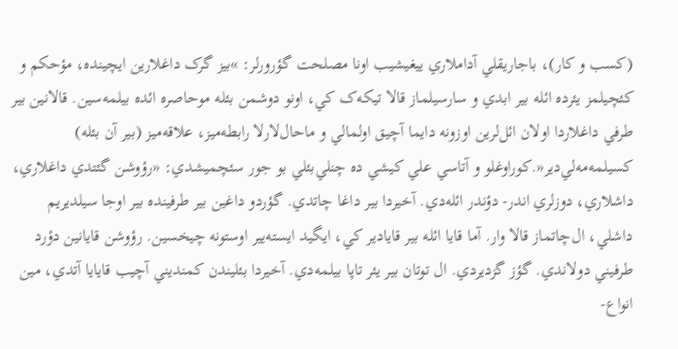(کسب و کار)، باجاريقلي آداملاري ييغيشيب اونا مصلحت گؤرورلر: »بيز گرک داغلارين ايچينده، مؤحکم و کئچيلمز يئرده ائله بير ابدي و سارسيلماز قالا تيکه‌ک کي، اونو دوشمن بئله موحاصره ائده بيلمه‌سين. قالانين بير طرفي داغلاردا اولان ائل‌لرين اوزونه دايما آچيق اولمالي و ماحال‌لارلا رابطه‌ميز، علاقه‌ميز (بير آن بئله) کسيلمه‌مه‌لي‌دير«.کوراوغلو و آتاسي علي کيشي ده چنلي‌بئلي بو جور سئچميشدي: «رؤوشن گئتدي داغلاري، داشلاري، دوزلري اندر- دؤندر ائله‌دي. آخيردا بير داغا چاتدي. گؤردو داغين بير طرفينده بير اوجا سيلديريم داشلي، ال‌چاتماز قالا وار. آما قايا ائله بير قايادير کي، ايگيد ايسته‌يير اوستونه چيخسين. رؤوشن قايانين دؤرد طرفيني دولاندي. گؤز گزديردي. ال توتان بير يئر تاپا بيلمه‌دي. آخيردا بئليندن کمنديني آچيب قايايا آتدي، مين انواع-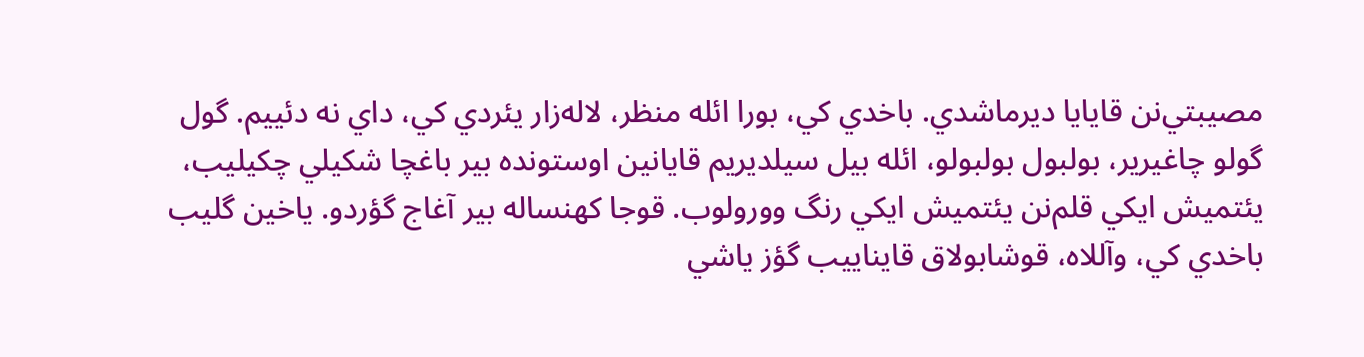مصيبتي‌نن قايايا ديرماشدي. باخدي کي، بورا ائله منظر، لاله‌زار يئردي کي، داي نه دئييم. گول گولو چاغيرير، بولبول بولبولو، ائله بيل سيلديريم قايانين اوستونده بير باغچا شکيلي چکيليب، يئتميش ايکي قلم‌نن يئتميش ايکي رنگ وورولوب. قوجا کهنساله بير آغاج گؤردو. ياخين گليب باخدي کي، وآللاه، قوشابولاق قايناييب گؤز ياشي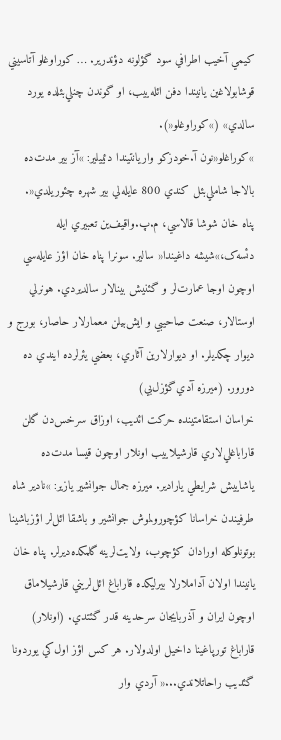کيمي آخيب اطرافي سود گؤلونه دؤندرير. … کوراوغلو آتاسيني قوشابولاغين يانيندا دفن ائله‌ييب، او گوندن چنلي‌بئلده يورد سالدي» (»کوراوغلو«).
»کوراغلو«نون آ.خودزکو واريانتيندا دئييلير: »آز بير مدت‌ده بالاجا شاملي‌بئل کندي 800 عايله‌لي بير شهره چئوريلدي«.
پناه خان شوشا قالاسي، م.پ.واقيف‌ين تعبيري ايله دئسه‌ک،»شيشه داغيندا« سالير. سونرا پناه خان اؤز عايله‌سي اوچون اوجا عمارت‌لر و گئنيش بينالار سالديردي. هونرلي اوستالار، صنعت صاحيبي و ايش‌بيلن معمارلار حاصار، بورج و ديوار چکديلر. او ديوارلارين آثاري، بعضي يئرلرده ايندي ده دورور. (ميرزه آدي‌گؤزل‌بي)
خراسان استقامتينده حرکت ائديب، اوزاق سرخس‌دن گلن قاراباغلي‌لاري قارشيلاييب اونلار اوچون قيسا مدت‌ده ياشاييش شرايطي يارادير. ميرزه جمال جوانشير يازير: »نادير شاه طرفيندن خراسانا کؤچورولموش جوانشير و باشقا ائل‌لر اؤزباشينا بوتونلوکله اورادان کؤچوب، ولايت‌لرينه گلمکده‌ديرلر. پناه خان يانيندا اولان آداملارلا بيرليکده قاراباغ‌ ائل‌لريني قارشيلاماق اوچون ايران و آذربايجان سرحدينه قدر گئتدي. (اونلار) قاراباغ‌ تورپاغينا داخيل اولدولار. هر کس اؤز اول‌کي يوردونا گئديب راحاتلاندي...« آردي وار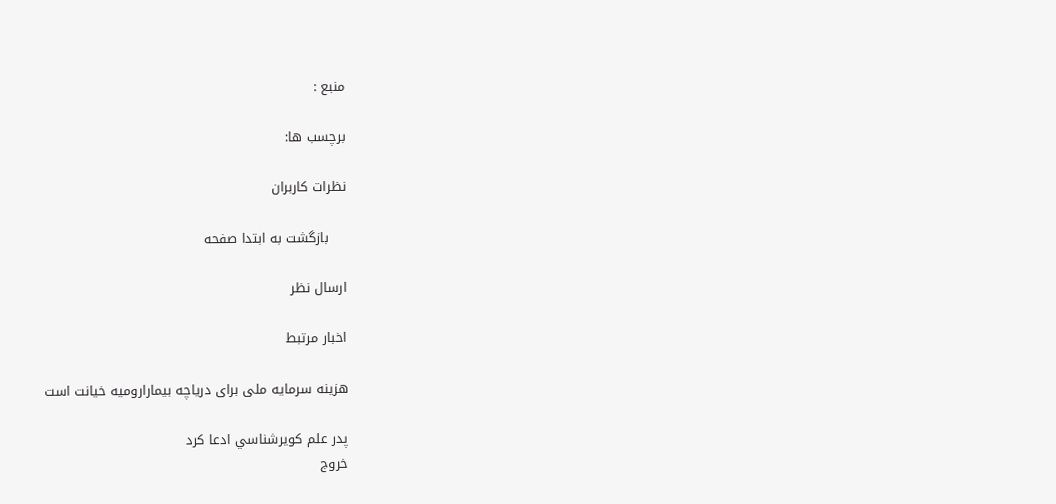منبع :

برچسب ها:

نظرات کاربران

    بازگشت به ابتدا صفحه

ارسال نظر

اخبار مرتبط

هزینه سرمایه ملی برای دریاچه ‌بیمارارومیه خیانت است

پدر علم کويرشناسي ادعا كرد
خروج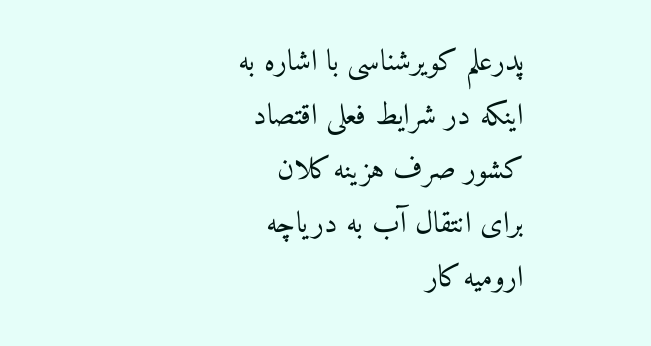پدرعلم کویرشناسی با اشاره به اینکه در شرایط فعلی اقتصاد کشور صرف هزینه کلان برای انتقال آب به دریاچه ارومیه کار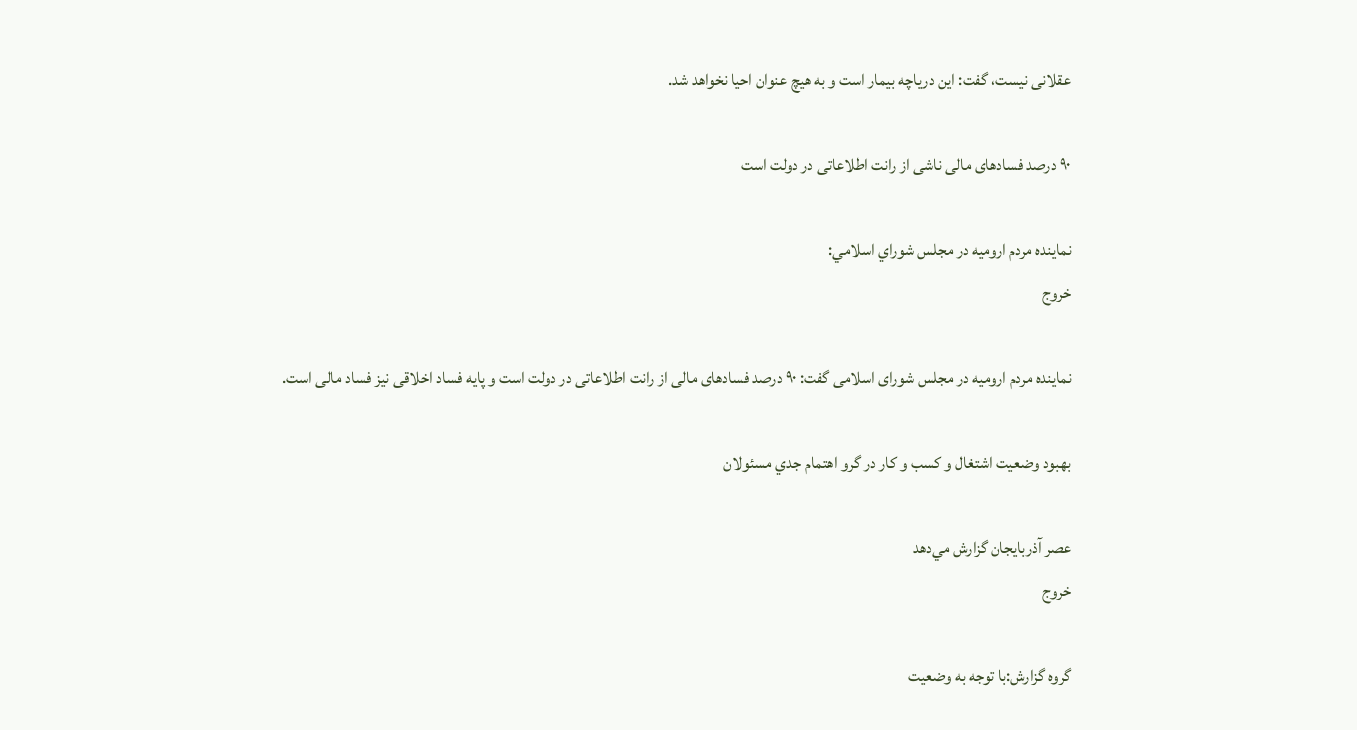عقلانی نیست، گفت: این دریاچه بیمار است و به هیچ عنوان احیا نخواهد شد.

۹۰ درصد فسادهای مالی ناشی از رانت اطلاعاتی در دولت است

نماينده مردم اروميه در مجلس شوراي اسلامي:
خروج

نماینده مردم ارومیه در مجلس شورای اسلامی گفت: ۹۰ درصد فسادهای مالی از رانت اطلاعاتی در دولت است و پایه فساد اخلاقی نیز فساد مالی است.

بهبود وضعيت اشتغال و کسب و کار در گرو اهتمام جدي مسئولان

عصر آذربایجان گزارش مي‌دهد
خروج

گروه گزارش:با توجه به وضعيت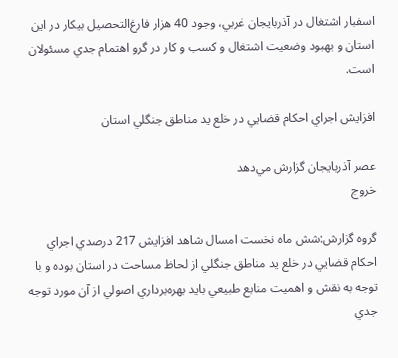اسفبار اشتغال در آذربايجان غربي، وجود 40 هزار فارغ‌التحصيل بيکار در اين استان و بهبود وضعيت اشتغال و کسب و کار در گرو اهتمام جدي مسئولان است.

افزايش اجراي احکام قضايي در خلع يد مناطق جنگلي استان

عصر آذربایجان گزارش مي‌دهد
خروج

گروه گزارش:شش ماه نخست امسال شاهد افزايش 217 درصدي اجراي احکام قضايي در خلع يد مناطق جنگلي از لحاظ مساحت در استان بوده و با توجه به نقش و اهميت منابع طبيعي بايد بهره‌برداري اصولي از آن مورد توجه جدي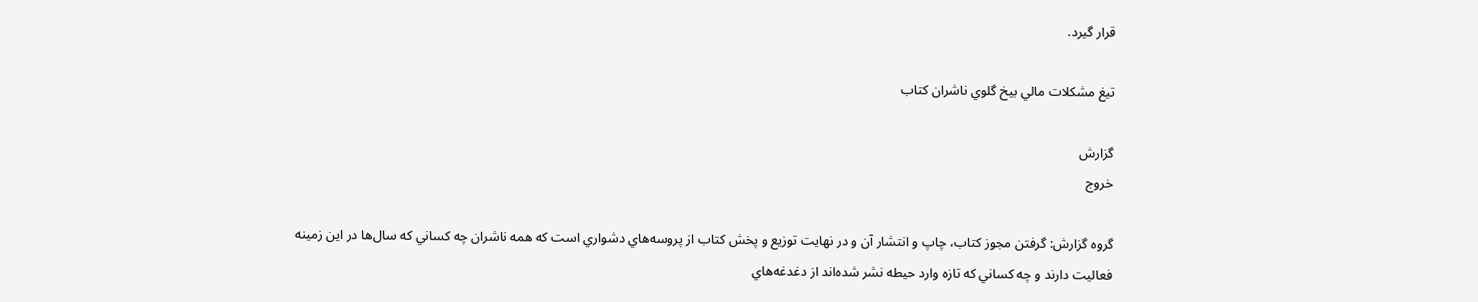قرار گيرد.

تيغ مشکلات مالي بيخ‌ گلوي ناشران کتاب

گزارش
خروج

گروه گزارش: گرفتن مجوز کتاب، چاپ و انتشار آن و در ‌‌نهايت توزيع و پخش کتاب از پروسه‌هاي دشواري است که همه ناشران چه کساني که سال‌ها در اين زمينه فعاليت دارند و چه کساني که تازه وارد حيطه نشر شده‌اند از دغدغه‌هاي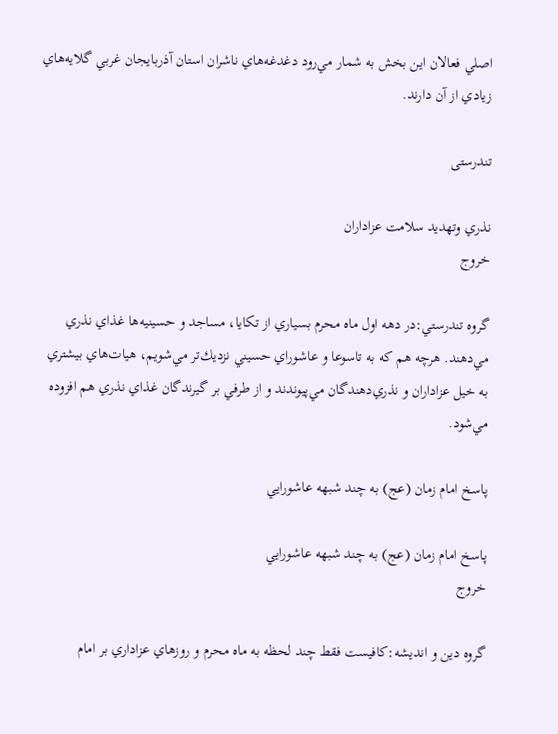اصلي فعالان اين بخش به شمار مي‌رود دغدغه‌هاي ناشران استان آذربايجان غربي گلايه‌هاي زيادي از آن دارند.

تندرستی

نذري وتهديد سلامت عزاداران
خروج

گروه تندرستي:در دهه اول ماه محرم بسياري از تكايا، مساجد و حسينيه‌ها غذاي نذري مي‌دهند. هرچه هم كه به تاسوعا و عاشوراي حسيني نزديك‌تر مي‌شويم، هيات‌هاي بيشتري به خيل عزاداران و نذري‌دهندگان مي‌پيوندند و از طرفي بر گيرندگان غذاي نذري هم افزوده مي‌شود.

پاسخ امام زمان (عج) به چند شبهه عاشورايي

پاسخ امام زمان (عج) به چند شبهه عاشورايي
خروج

گروه دين و انديشه:کافيست فقط چند لحظه به ماه محرم و روزهاي عزاداري بر امام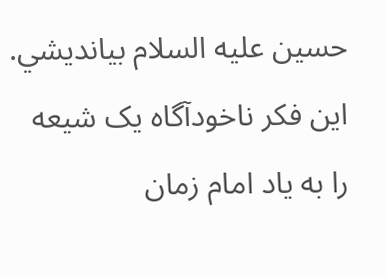حسين عليه السلام بيانديشي. اين فکر ناخودآگاه يک شيعه را به ياد امام زمان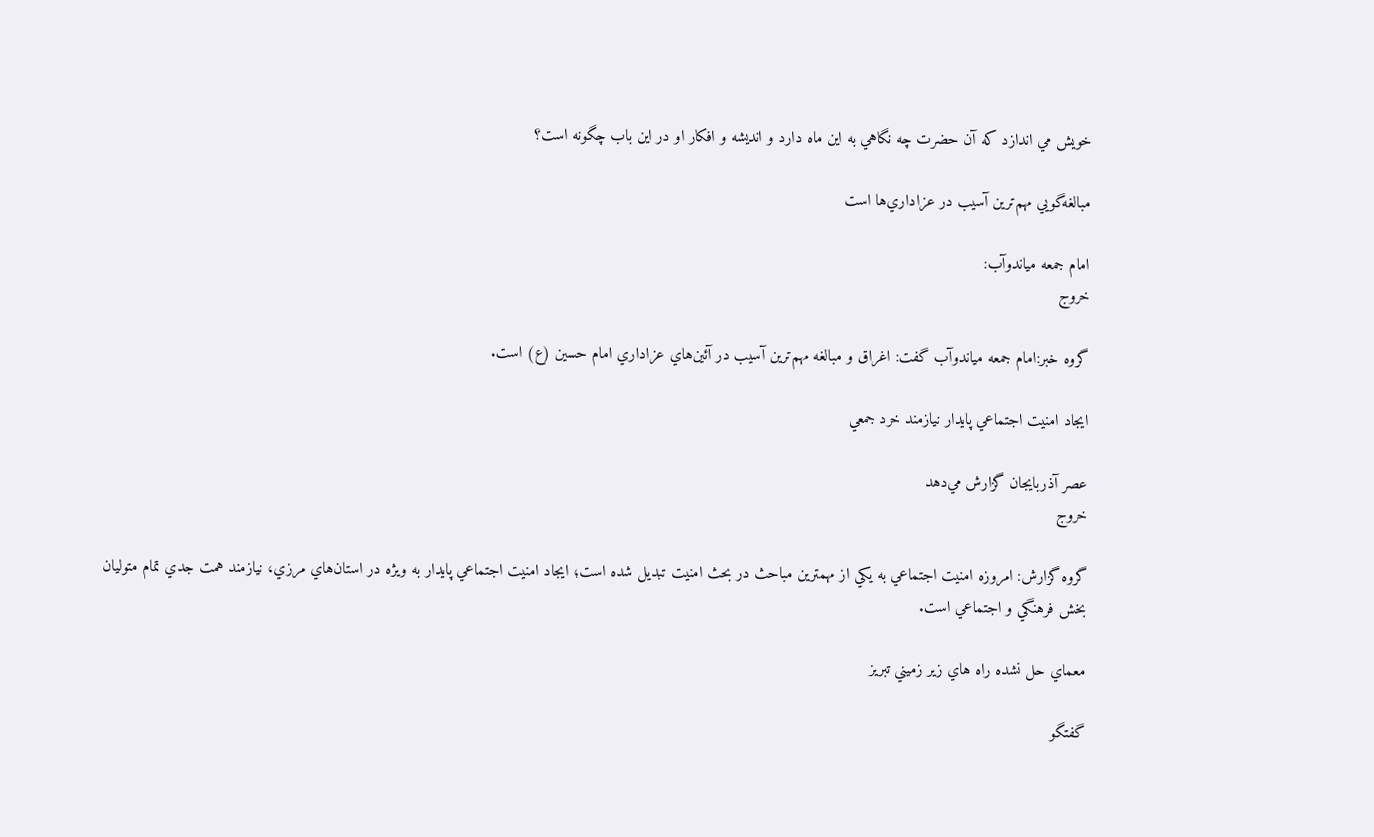خويش مي اندازد که آن حضرت چه نگاهي به اين ماه دارد و انديشه و افکار او در اين باب چگونه است؟

مبالغه‌گويي مهم‌ترين آسيب در عزاداري‌ها است

امام جمعه مياندوآب:
خروج

گروه خبر:امام جمعه مياندوآب گفت: اغراق و مبالغه مهم‌ترين آسيب در آئين‌‌هاي عزاداري امام حسين (ع) است.

ايجاد امنيت اجتماعي پايدار نيازمند خرد جمعي

عصر آذربايجان گزارش مي‌دهد
خروج

گروه گزارش: امروزه امنيت اجتماعي به يکي از مهمترين مباحث در بحث امنيت تبديل شده است؛ ايجاد امنيت اجتماعي پايدار به ويژه در استان‌هاي مرزي، نيازمند همت جدي تمام متوليان بخش فرهنگي و اجتماعي است.

معماي حل نشده راه هاي زير زميني تبريز

گفتگو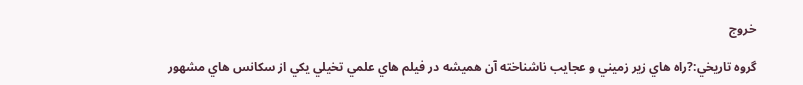خروج

گروه تاريخي:?راه هاي زير زميني و عجايب ناشناخته آن هميشه در فيلم هاي علمي تخيلي يکي از سکانس هاي مشهور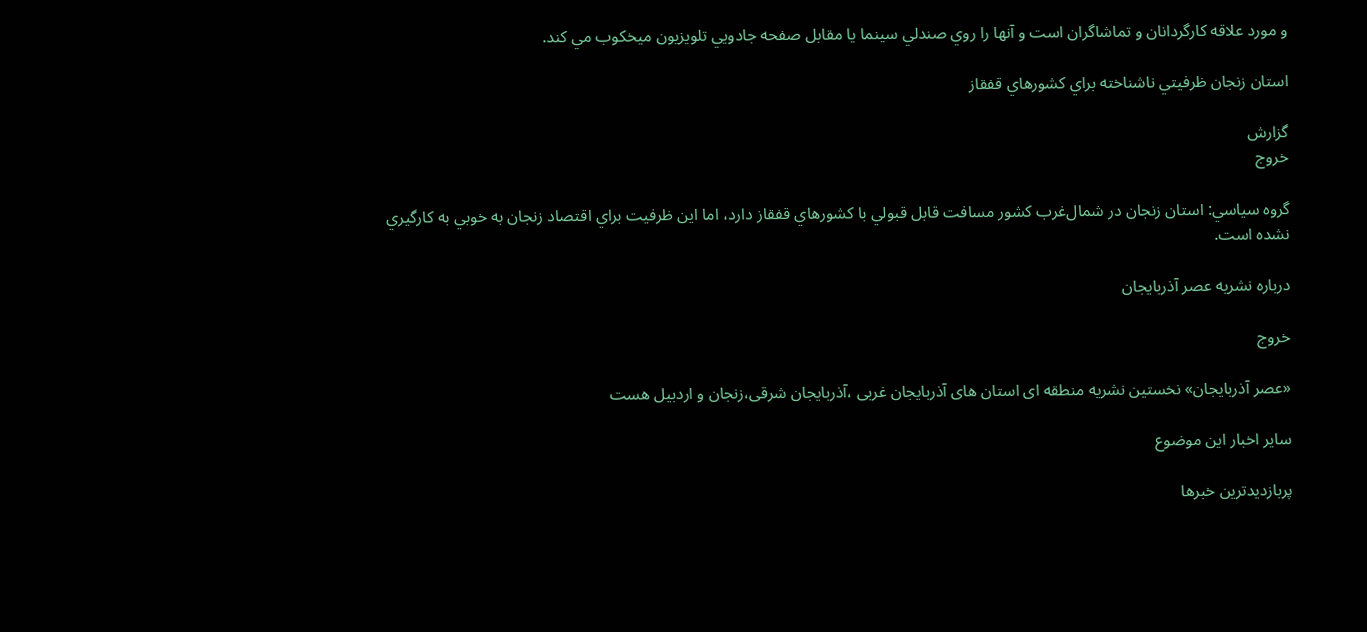و مورد علاقه کارگردانان و تماشاگران است و آنها را روي صندلي سينما يا مقابل صفحه جادويي تلويزيون ميخکوب مي کند.

استان زنجان ظرفيتي ناشناخته براي کشورهاي قفقاز

گزارش
خروج

گروه سياسي: استان زنجان در شمال‌غرب کشور مسافت قابل قبولي با کشورهاي قفقاز دارد، اما اين ظرفيت براي اقتصاد زنجان به خوبي به کارگيري نشده است.

درباره نشریه عصر آذربایجان

خروج

«عصر آذربایجان» نخستین نشریه منطقه ای استان های آذربایجان غربی ،آذربایجان شرقی،زنجان و اردبیل هست

سایر اخبار این موضوع

پربازدیدترین خبرها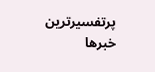پرتفسیرترین خبرها